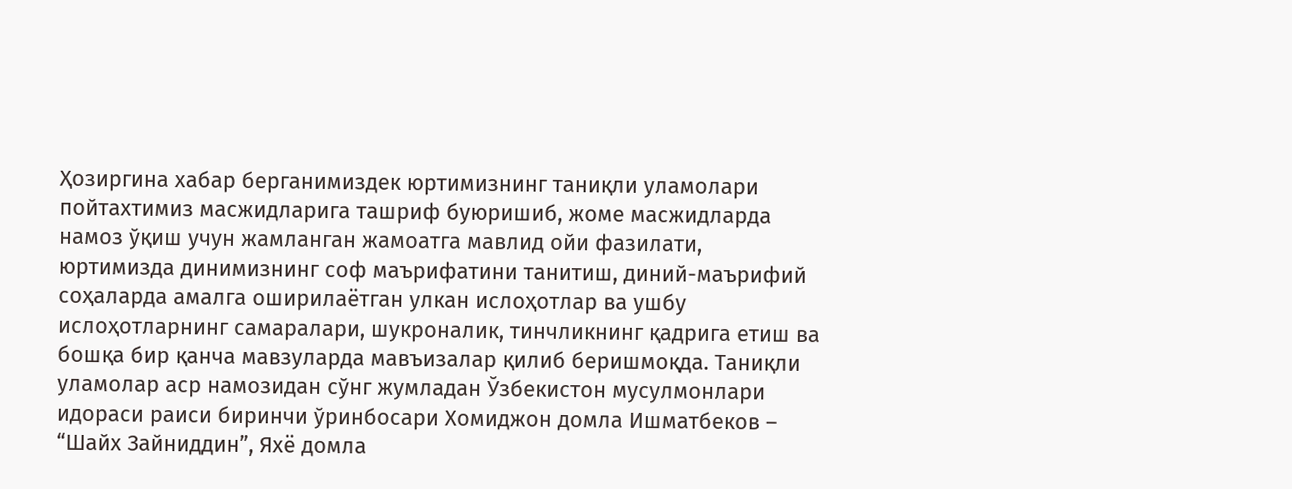Ҳозиргина хабар берганимиздек юртимизнинг таниқли уламолари пойтахтимиз масжидларига ташриф буюришиб, жоме масжидларда намоз ўқиш учун жамланган жамоатга мавлид ойи фазилати, юртимизда динимизнинг соф маърифатини танитиш, диний-маърифий соҳаларда амалга оширилаётган улкан ислоҳотлар ва ушбу ислоҳотларнинг самаралари, шукроналик, тинчликнинг қадрига етиш ва бошқа бир қанча мавзуларда мавъизалар қилиб беришмоқда. Таниқли уламолар аср намозидан сўнг жумладан Ўзбекистон мусулмонлари идораси раиси биринчи ўринбосари Хомиджон домла Ишматбеков – “Шайх Зайниддин”, Яхё домла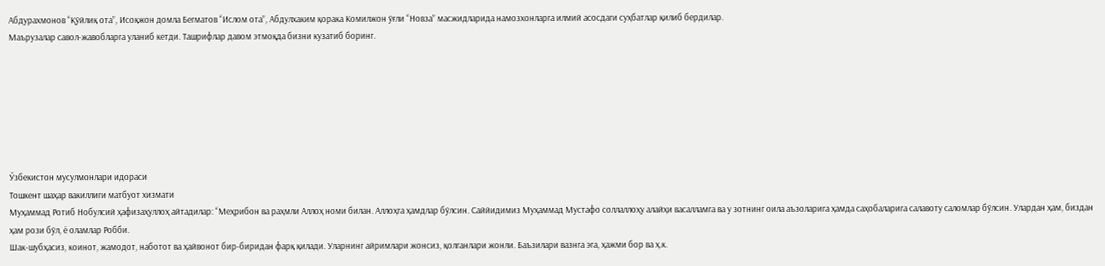Абдурахмонов “Қўйлиқ ота”, Исоқжон домла Бегматов “Ислом ота”, Абдулхаким қорака Комилжон ўғли “Новза” масжидларида намозхонларга илмий асосдаги суҳбатлар қилиб бердилар.
Маърузалар савол-жавобларга уланиб кетди. Ташрифлар давом этмоқда бизни кузатиб боринг.







Ўзбекистон мусулмонлари идораси
Тошкент шаҳар вакиллиги матбуот хизмати
Муҳаммад Ротиб Нобулсий ҳафизаҳуллоҳ айтадилар: “Меҳрибон ва раҳмли Аллоҳ номи билан. Аллоҳга ҳамдлар бўлсин. Саййидимиз Муҳаммад Мустафо соллаллоҳу алайҳи васалламга ва у зотнинг оила аъзоларига ҳамда саҳобаларига салавоту саломлар бўлсин. Улардан ҳам, биздан ҳам рози бўл, ё оламлар Робби.
Шак-шубҳасиз, коинот, жамодот, наботот ва ҳайвонот бир-биридан фарқ қилади. Уларнинг айримлари жонсиз, қолганлари жонли. Баъзилари вазнга эга, ҳажми бор ва ҳ.к.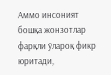Аммо инсоният бошқа жонзотлар фарқли ўлароқ фикр юритади,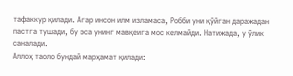тафаккур қилади. Агар инсон илм изламаса, Робби уни қўйган даражадан пастга тушади, бу эса унинг мавқеига мос келмайди. Натижада, у ўлик саналади.
Аллоҳ таоло бундай марҳамат қилади: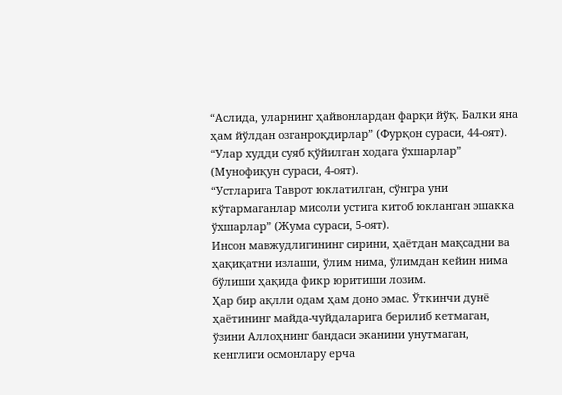“Аслида, уларнинг ҳайвонлардан фарқи йўқ. Балки яна ҳам йўлдан озганроқдирлар” (Фурқон сураси, 44-оят).
“Улар худди суяб қўйилган ходага ўхшарлар” (Мунофиқун сураси, 4-оят).
“Устларига Таврот юклатилган, сўнгра уни кўтармаганлар мисоли устига китоб юкланган эшакка ўхшарлар” (Жума сураси, 5-оят).
Инсон мавжудлигининг сирини, ҳаётдан мақсадни ва ҳақиқатни излаши, ўлим нима, ўлимдан кейин нима бўлиши ҳақида фикр юритиши лозим.
Ҳар бир ақлли одам ҳам доно эмас. Ўткинчи дунё ҳаётининг майда-чуйдаларига берилиб кетмаган, ўзини Аллоҳнинг бандаси эканини унутмаган, кенглиги осмонлару ерча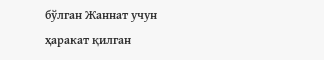бўлган Жаннат учун ҳаракат қилган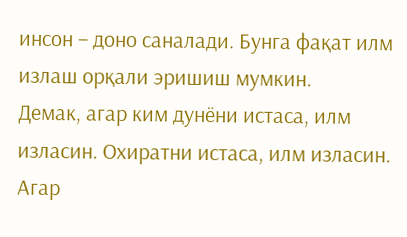инсон – доно саналади. Бунга фақат илм излаш орқали эришиш мумкин.
Демак, агар ким дунёни истаса, илм изласин. Охиратни истаса, илм изласин. Агар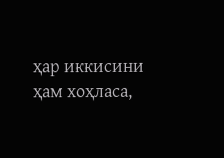ҳар иккисини ҳам хоҳласа,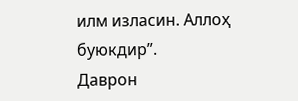илм изласин. Аллоҳ буюкдир”.
Даврон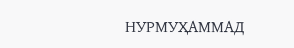НУРМУҲАММАД